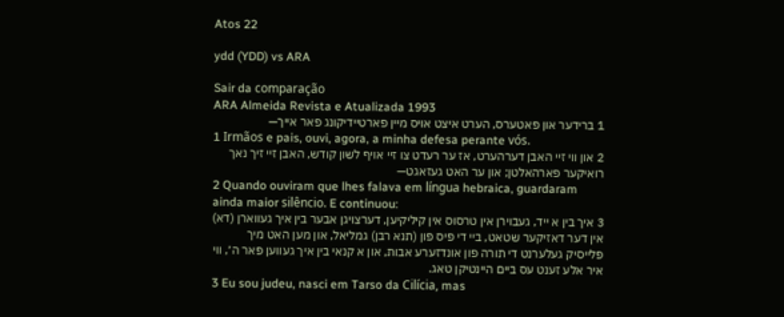Atos 22

ydd (YDD) vs ARA

Sair da comparação
ARA Almeida Revista e Atualizada 1993
1 ברידער און פאטערס, הערט איצט אויס מיין פארטיידיקונג פאר אייך—
1 Irmãos e pais, ouvi, agora, a minha defesa perante vós.
2 און ווי זיי האבן דערהערט, אז ער רעדט צו זיי אויף לשון קודש, האבן זיי זיך נאך רואיקער פארהאלטן; און ער האט געזאגט—
2 Quando ouviram que lhes falava em língua hebraica, guardaram ainda maior silêncio. E continuou:
3 איך בין א ייד, געבוירן אין טרסוס אין קיליקיען, דערצויגן אבער בין איך געווארן (דא) אין דער דאזיקער שטאט, ביי די פיס פון (תנא רבן) גמליאל, און מען האט מיך פלייסיק געלערנט די תורה פון אונדזערע אבות, און א קנאי בין איך געווען פאר ה׳, ווי איר אלע זענט עס ביים היינטיקן טאג.
3 Eu sou judeu, nasci em Tarso da Cilícia, mas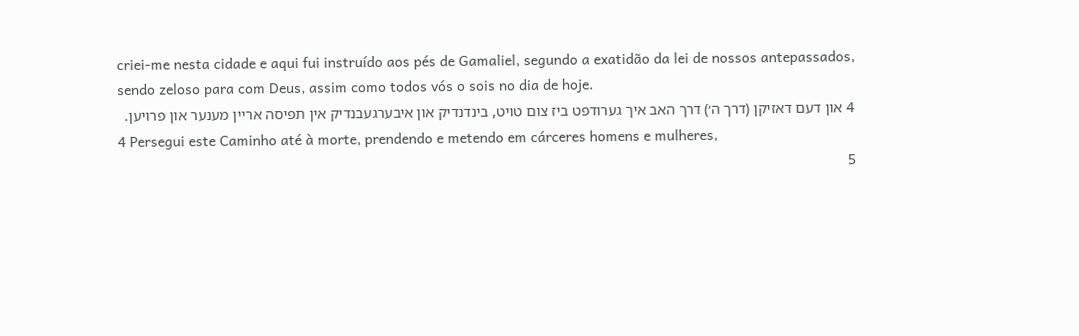criei-me nesta cidade e aqui fui instruído aos pés de Gamaliel, segundo a exatidão da lei de nossos antepassados, sendo zeloso para com Deus, assim como todos vós o sois no dia de hoje.
4 און דעם דאזיקן (דרך ה׳) דרך האב איך גערודפט ביז צום טויט, בינדנדיק און איבערגעבנדיק אין תפיסה אריין מענער און פרויען.
4 Persegui este Caminho até à morte, prendendo e metendo em cárceres homens e mulheres,
5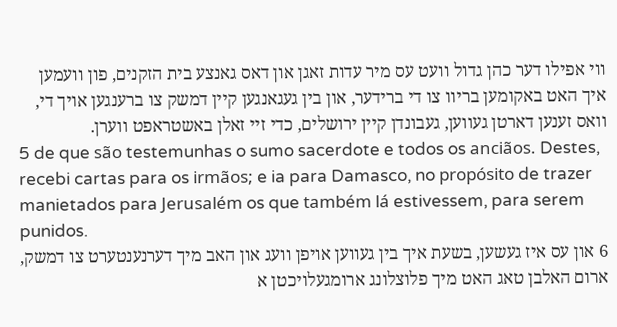ווי אפילו דער כהן גדול וועט עס מיר עדות זאגן און דאס גאנצע בית הזקנים, פון וועמען איך האט באקומען בריוו צו די ברידער, און בין געגאנגען קיין דמשק צו ברענגען אויך די, וואס זענען דארטן געווען, געבונדן קיין ירושלים, כדי זיי זאלן באשטראפט ווערן.
5 de que são testemunhas o sumo sacerdote e todos os anciãos. Destes, recebi cartas para os irmãos; e ia para Damasco, no propósito de trazer manietados para Jerusalém os que também lá estivessem, para serem punidos.
6 און עס איז געשען, בשעת איך בין געווען אויפן וועג און האב מיך דערנענטערט צו דמשק, ארום האלבן טאג האט מיך פלוצלונג ארומגעלויכטן א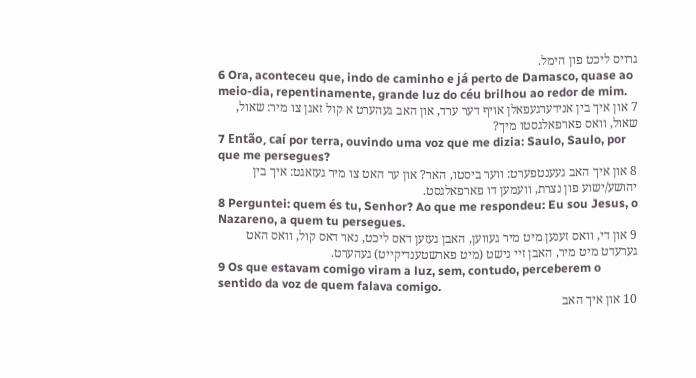גרויס ליכט פון הימל.
6 Ora, aconteceu que, indo de caminho e já perto de Damasco, quase ao meio-dia, repentinamente, grande luz do céu brilhou ao redor de mim.
7 און איך בין אנידערגעפאלן אויף דער ערד, און האב געהערט א קול זאגן צו מיר: שאול, שאול, וואס פארפאלגסטו מיך?
7 Então, caí por terra, ouvindo uma voz que me dizia: Saulo, Saulo, por que me persegues?
8 און איך האב געענטפערט: ווער ביסטו, האר? און ער האט צו מיר געזאגט: איך בין יהושע/ישוע פון נצרת, וועמען דו פארפאלגסט.
8 Perguntei: quem és tu, Senhor? Ao que me respondeu: Eu sou Jesus, o Nazareno, a quem tu persegues.
9 און די, וואס זענען מיט מיר געווען, האבן געזען דאס ליכט, נאר דאס קול, וואס האט גערעדט מיט מיר, האבן זיי נישט (מיט פארשטענדיקייט) געהערט.
9 Os que estavam comigo viram a luz, sem, contudo, perceberem o sentido da voz de quem falava comigo.
10 און איך האב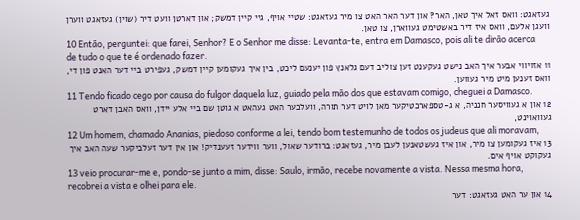געזאגט: וואס זאל איך טאן, האר? און דער האר האט צו מיר געזאגט: שטיי אויף, גיי קיין דמשק; און דארטן וועט דיר (שוין) געזאגט ווערן וועגן אלעם, וואס איז דיר באשטימט געווארן, צו טאן.
10 Então, perguntei: que farei, Senhor? E o Senhor me disse: Levanta-te, entra em Damasco, pois ali te dirão acerca de tudo o que te é ordenado fazer.
11 אזויווי אבער איך האב נישט געקענט זען צוליב דעם גלאנץ פון יענעם ליכט, בין איך געקומען קיין דמשק, געפירט ביי דער האנט פון די, וואס זענען מיט מיר געווען.
11 Tendo ficado cego por causa do fulgor daquela luz, guiado pela mão dos que estavam comigo, cheguei a Damasco.
12 און א געוויסער חנניה, א ג‑טספארכטיקער מאן לויט דער תורה, וועלכער האט געהאט א גוטן שם ביי אלע יידן, וואס האבן דארט געוואוינט,
12 Um homem, chamado Ananias, piedoso conforme a lei, tendo bom testemunho de todos os judeus que ali moravam,
13 איז געקומען צו מיר, און איז געשטאנען לעבן מיר, געזאגט: ברודער שאול, ווער ווידער זעענדיק! און אין דער זעלביקער שעה האב איך געקוקט אויף אים.
13 veio procurar-me e, pondo-se junto a mim, disse: Saulo, irmão, recebe novamente a vista. Nessa mesma hora, recobrei a vista e olhei para ele.
14 און ער האט געזאגט: דער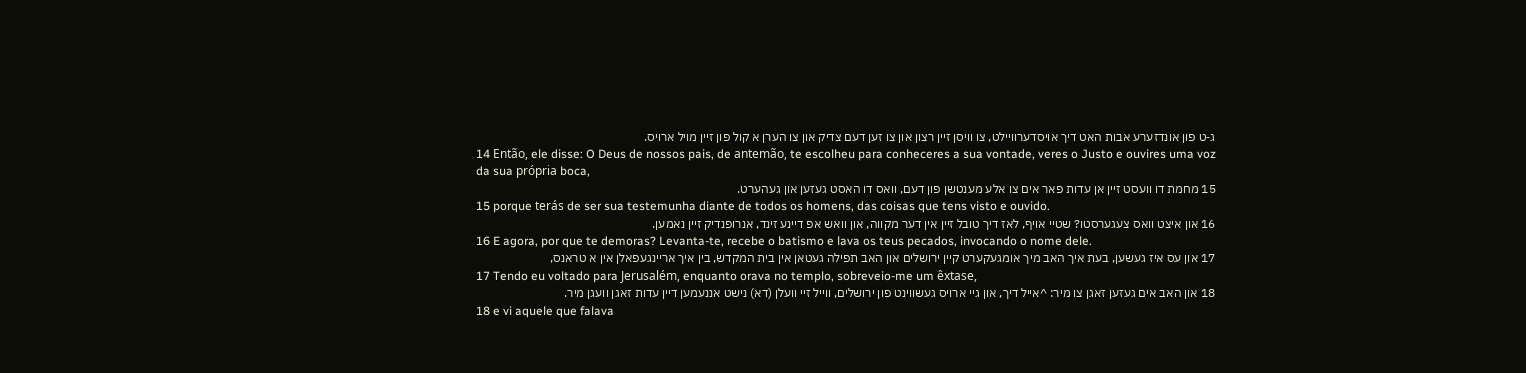ג‑ט פון אונדזערע אבות האט דיך אויסדערוויילט, צו וויסן זיין רצון און צו זען דעם צדיק און צו הערן א קול פון זיין מויל ארויס.
14 Então, ele disse: O Deus de nossos pais, de antemão, te escolheu para conheceres a sua vontade, veres o Justo e ouvires uma voz da sua própria boca,
15 מחמת דו וועסט זיין אן עדות פאר אים צו אלע מענטשן פון דעם, וואס דו האסט געזען און געהערט.
15 porque terás de ser sua testemunha diante de todos os homens, das coisas que tens visto e ouvido.
16 און איצט וואס צעגערסטו? שטיי אויף, לאז דיך טובל זיין אין דער מקווה, און וואש אפ דיינע זינד, אנרופנדיק זיין נאמען.
16 E agora, por que te demoras? Levanta-te, recebe o batismo e lava os teus pecados, invocando o nome dele.
17 און עס איז געשען, בעת איך האב מיך אומגעקערט קיין ירושלים און האב תפילה געטאן אין בית המקדש, בין איך אריינגעפאלן אין א טראנס,
17 Tendo eu voltado para Jerusalém, enquanto orava no templo, sobreveio-me um êxtase,
18 און האב אים געזען זאגן צו מיר: ^אייל דיך, און גיי ארויס געשווינט פון ירושלים, ווייל זיי וועלן (דא) נישט אננעמען דיין עדות זאגן וועגן מיר.
18 e vi aquele que falava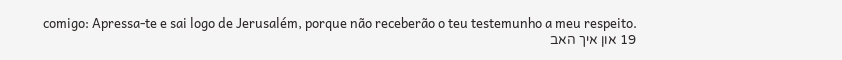comigo: Apressa-te e sai logo de Jerusalém, porque não receberão o teu testemunho a meu respeito.
19 און איך האב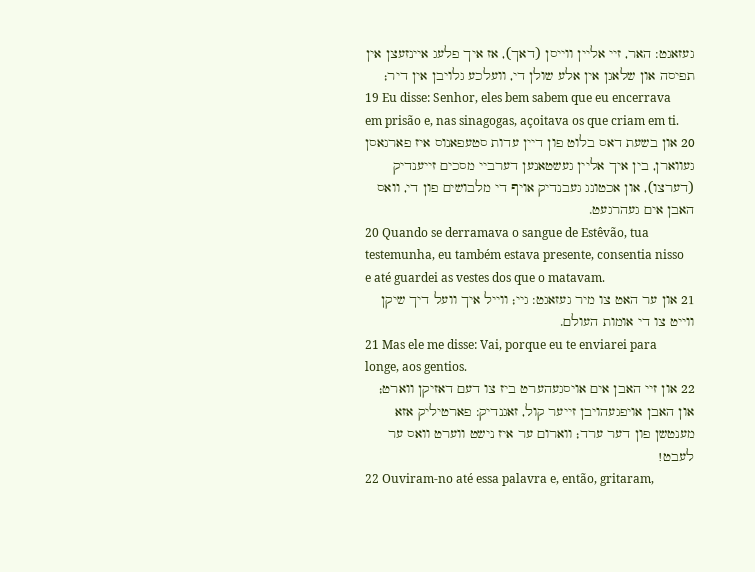געזאגט: האר, זיי אליין ווייסן (דאך), אז איך פלעג איינזעצן אין תפיסה און שלאגן אין אלע שולן די, וועלכע גלויבן אין דיר;
19 Eu disse: Senhor, eles bem sabem que eu encerrava em prisão e, nas sinagogas, açoitava os que criam em ti.
20 און בשעת דאס בלוט פון דיין עדות סטעפאנוס איז פארגאסן געווארן, בין איך אליין געשטאנען דערביי מסכים זייענדיק (דערצו), און אכטונג געבנדיק אויף די מלבושים פון די, וואס האבן אים געהרגעט.
20 Quando se derramava o sangue de Estêvão, tua testemunha, eu também estava presente, consentia nisso e até guardei as vestes dos que o matavam.
21 און ער האט צו מיר געזאגט: גיי; ווייל איך וועל דיך שיקן ווייט צו די אומות העולם.
21 Mas ele me disse: Vai, porque eu te enviarei para longe, aos gentios.
22 און זיי האבן אים אויסגעהערט ביז צו דעם דאזיקן ווארט; און האבן אויפגעהויבן זייער קול, זאגנדיק: פארטיליק אזא מענטשן פון דער ערד; ווארום ער איז נישט ווערט וואס ער לעבט!
22 Ouviram-no até essa palavra e, então, gritaram,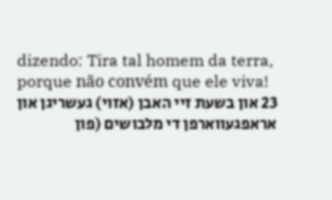dizendo: Tira tal homem da terra, porque não convém que ele viva!
23 און בשעת זיי האבן (אזוי) געשריגן און אראפגעווארפן די מלבושים (פון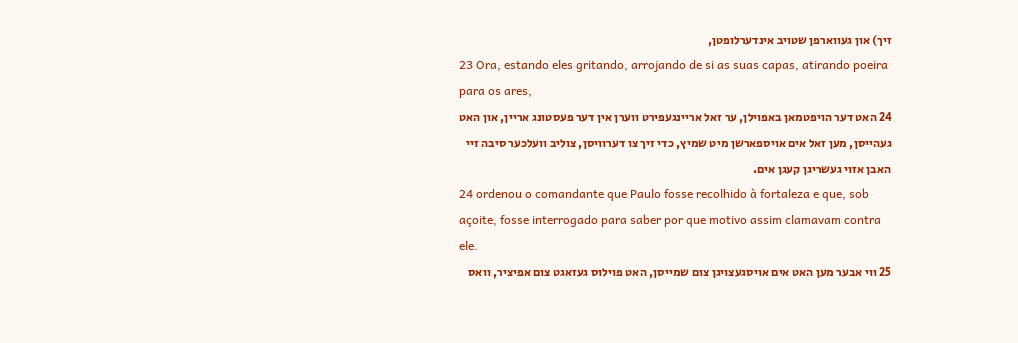זיך) און געווארפן שטויב אינדערלופטן,
23 Ora, estando eles gritando, arrojando de si as suas capas, atirando poeira para os ares,
24 האט דער הויפטמאן באפוילן, ער זאל אריינגעפירט ווערן אין דער פעסטונג אריין, און האט געהייסן, מען זאל אים אויספארשן מיט שמיץ, כדי זיך צו דערוויסן, צוליב וועלכער סיבה זיי האבן אזוי געשריגן קעגן אים.
24 ordenou o comandante que Paulo fosse recolhido à fortaleza e que, sob açoite, fosse interrogado para saber por que motivo assim clamavam contra ele.
25 ווי אבער מען האט אים אויסגעצויגן צום שמייסן, האט פוילוס געזאגט צום אפיציר, וואס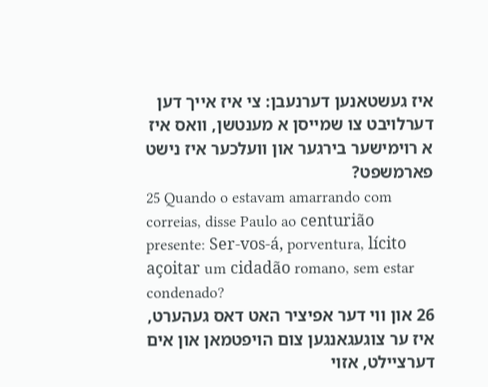איז געשטאנען דערנעבן: צי איז אייך דען דערלויבט צו שמייסן א מענטשן, וואס איז א רוימישער בירגער און וועלכער איז נישט פארמשפט?
25 Quando o estavam amarrando com correias, disse Paulo ao centurião presente: Ser-vos-á, porventura, lícito açoitar um cidadão romano, sem estar condenado?
26 און ווי דער אפיציר האט דאס געהערט, איז ער צוגעגאנגען צום הויפטמאן און אים דערציילט, אזוי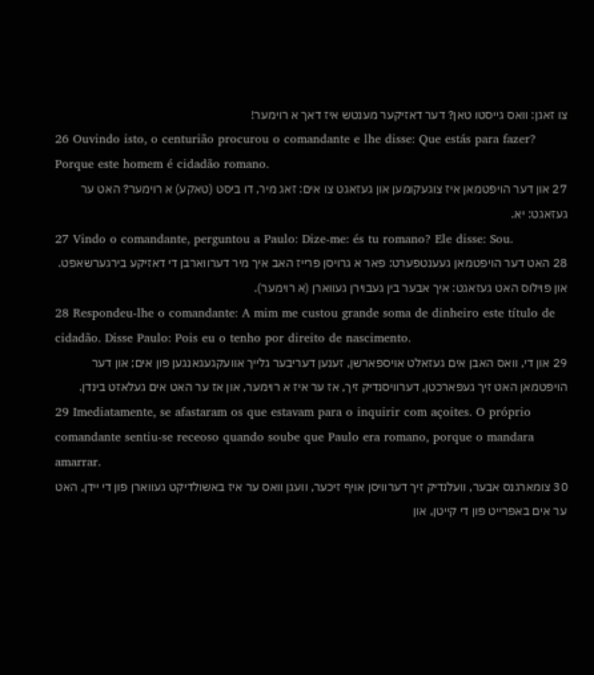צו זאגן: וואס גייסטו טאן? דער דאזיקער מענטש איז דאך א רוימער!
26 Ouvindo isto, o centurião procurou o comandante e lhe disse: Que estás para fazer? Porque este homem é cidadão romano.
27 און דער הויפטמאן איז צוגעקומען און געזאגט צו אים: זאג מיר, דו ביסט (טאקע) א רוימער? האט ער געזאגט: יא.
27 Vindo o comandante, perguntou a Paulo: Dize-me: és tu romano? Ele disse: Sou.
28 האט דער הויפטמאן געענטפערט: פאר א גרויסן פרייז האב איך מיר דערווארבן די דאזיקע בירגערשאפט. און פוילוס האט געזאגט: איך אבער בין געבוירן געווארן (א רוימער).
28 Respondeu-lhe o comandante: A mim me custou grande soma de dinheiro este título de cidadão. Disse Paulo: Pois eu o tenho por direito de nascimento.
29 און די, וואס האבן אים געזאלט אויספארשן, זענען דעריבער גלייך אוועקגעגאנגען פון אים; און דער הויפטמאן האט זיך געפארכטן, דערוויסנדיק זיך, אז ער איז א רוימער, און אז ער האט אים געלאזט בינדן.
29 Imediatamente, se afastaram os que estavam para o inquirir com açoites. O próprio comandante sentiu-se receoso quando soube que Paulo era romano, porque o mandara amarrar.
30 צומארגנס אבער, וועלנדיק זיך דערוויסן אויף זיכער, וועגן וואס ער איז באשולדיקט געווארן פון די יידן, האט ער אים באפרייט פון די קייטן, און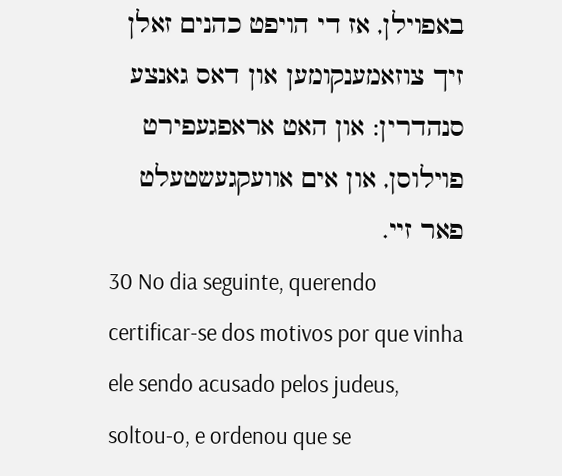באפוילן, אז די הויפט כהנים זאלן זיך צוזאמענקומען און דאס גאנצע סנהדרין: און האט אראפגעפירט פוילוסן, און אים אוועקגעשטעלט פאר זיי.
30 No dia seguinte, querendo certificar-se dos motivos por que vinha ele sendo acusado pelos judeus, soltou-o, e ordenou que se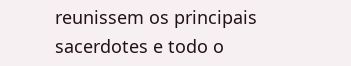reunissem os principais sacerdotes e todo o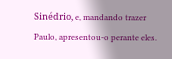Sinédrio, e, mandando trazer Paulo, apresentou-o perante eles.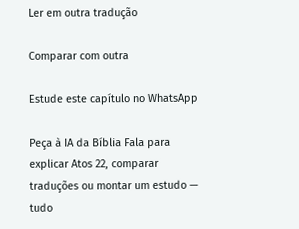Ler em outra tradução

Comparar com outra

Estude este capítulo no WhatsApp

Peça à IA da Bíblia Fala para explicar Atos 22, comparar traduções ou montar um estudo — tudo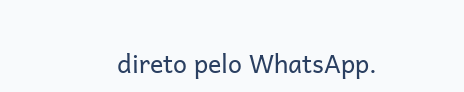direto pelo WhatsApp.